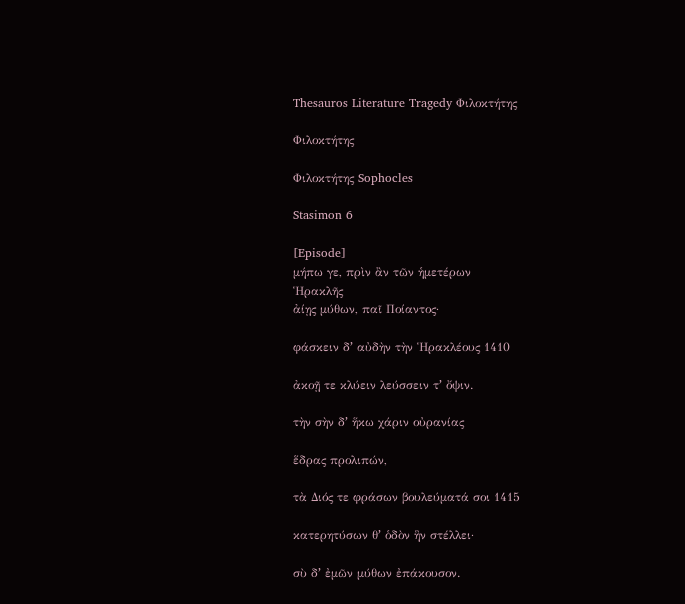Thesauros Literature Tragedy Φιλοκτήτης

Φιλοκτήτης

Φιλοκτήτης Sophocles

Stasimon 6

[Episode]
μήπω γε, πρὶν ἂν τῶν ἡμετέρων
Ἡρακλῆς
ἀίῃς μύθων, παῖ Ποίαντος·

φάσκειν δʼ αὐδὴν τὴν Ἡρακλέους 1410

ἀκοῇ τε κλύειν λεύσσειν τʼ ὄψιν.

τὴν σὴν δʼ ἥκω χάριν οὐρανίας

ἕδρας προλιπών,

τὰ Διός τε φράσων βουλεύματά σοι 1415

κατερητύσων θʼ ὁδὸν ἣν στέλλει·

σὺ δʼ ἐμῶν μύθων ἐπάκουσον.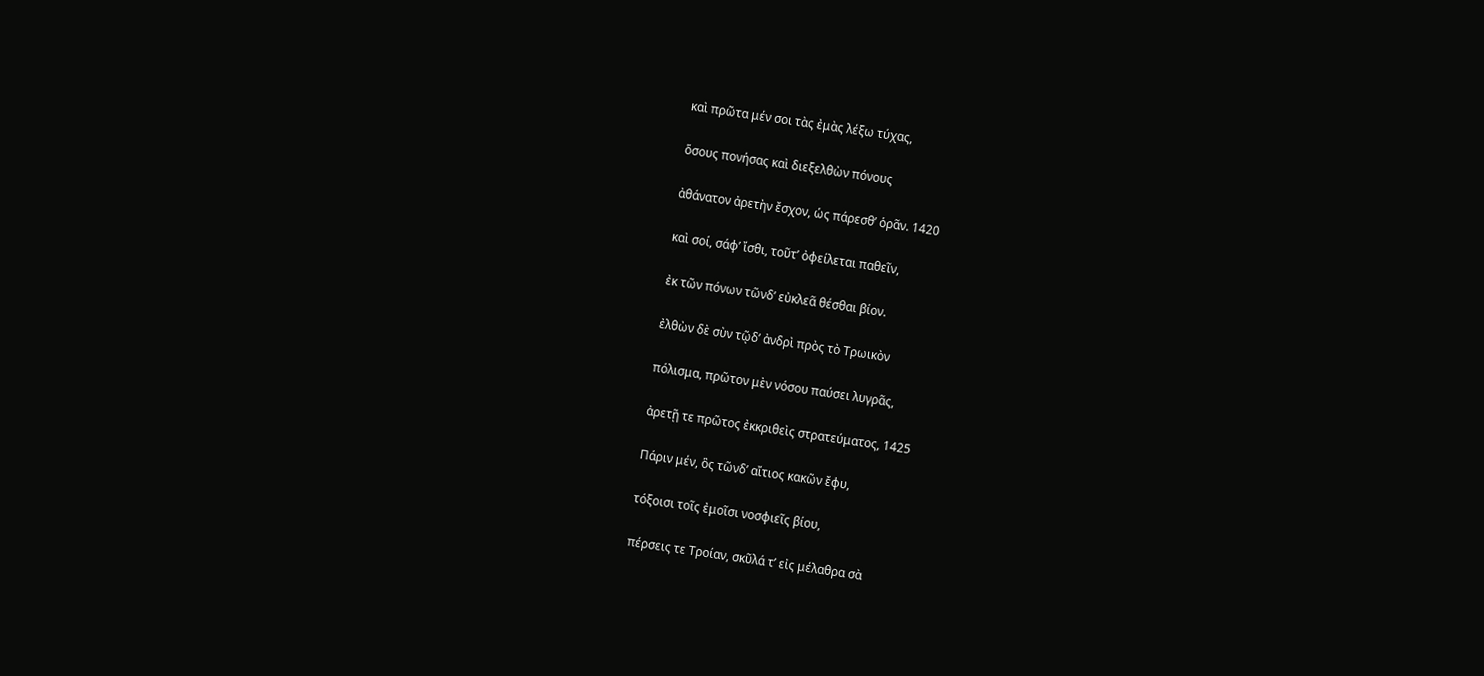καὶ πρῶτα μέν σοι τὰς ἐμὰς λέξω τύχας,

ὅσους πονήσας καὶ διεξελθὼν πόνους

ἀθάνατον ἀρετὴν ἔσχον, ὡς πάρεσθʼ ὁρᾶν. 1420

καὶ σοί, σάφʼ ἴσθι, τοῦτʼ ὀφείλεται παθεῖν,

ἐκ τῶν πόνων τῶνδʼ εὐκλεᾶ θέσθαι βίον.

ἐλθὼν δὲ σὺν τῷδʼ ἀνδρὶ πρὸς τὸ Τρωικὸν

πόλισμα, πρῶτον μὲν νόσου παύσει λυγρᾶς,

ἀρετῇ τε πρῶτος ἐκκριθεὶς στρατεύματος, 1425

Πάριν μέν, ὃς τῶνδʼ αἴτιος κακῶν ἔφυ,

τόξοισι τοῖς ἐμοῖσι νοσφιεῖς βίου,

πέρσεις τε Τροίαν, σκῦλά τʼ εἰς μέλαθρα σὰ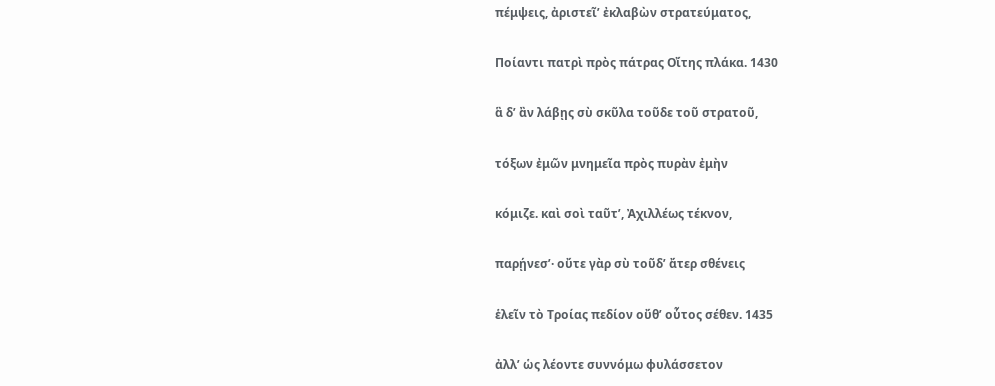πέμψεις, ἀριστεῖʼ ἐκλαβὼν στρατεύματος,

Ποίαντι πατρὶ πρὸς πάτρας Οἴτης πλάκα. 1430

ἃ δʼ ἂν λάβῃς σὺ σκῦλα τοῦδε τοῦ στρατοῦ,

τόξων ἐμῶν μνημεῖα πρὸς πυρὰν ἐμὴν

κόμιζε. καὶ σοὶ ταῦτʼ, Ἀχιλλέως τέκνον,

παρῄνεσʼ· οὔτε γὰρ σὺ τοῦδʼ ἄτερ σθένεις

ἑλεῖν τὸ Τροίας πεδίον οὔθʼ οὗτος σέθεν. 1435

ἀλλʼ ὡς λέοντε συννόμω φυλάσσετον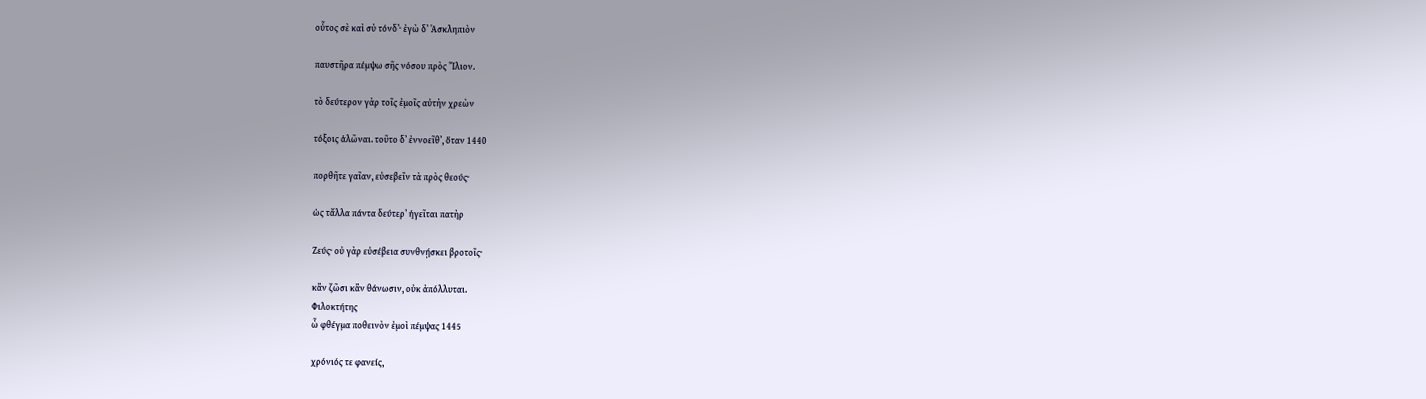οὗτος σὲ καὶ σὺ τόνδʼ· ἐγὼ δʼ Ἀσκληπιὸν

παυστῆρα πέμψω σῆς νόσου πρὸς Ἴλιον.

τὸ δεύτερον γὰρ τοῖς ἐμοῖς αὐτὴν χρεὼν

τόξοις ἁλῶναι. τοῦτο δʼ ἐννοεῖθʼ, ὅταν 1440

πορθῆτε γαῖαν, εὐσεβεῖν τὰ πρὸς θεούς·

ὡς τἄλλα πάντα δεύτερʼ ἡγεῖται πατὴρ

Ζεύς· οὐ γὰρ εὐσέβεια συνθνῄσκει βροτοῖς·

κἂν ζῶσι κἂν θάνωσιν, οὐκ ἀπόλλυται.
Φιλοκτήτης
ὦ φθέγμα ποθεινὸν ἐμοὶ πέμψας 1445

χρόνιός τε φανείς,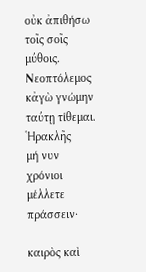οὐκ ἀπιθήσω τοῖς σοῖς μύθοις.
Νεοπτόλεμος
κἀγὼ γνώμην ταύτῃ τίθεμαι.
Ἡρακλῆς
μή νυν χρόνιοι μέλλετε πράσσειν·

καιρὸς καὶ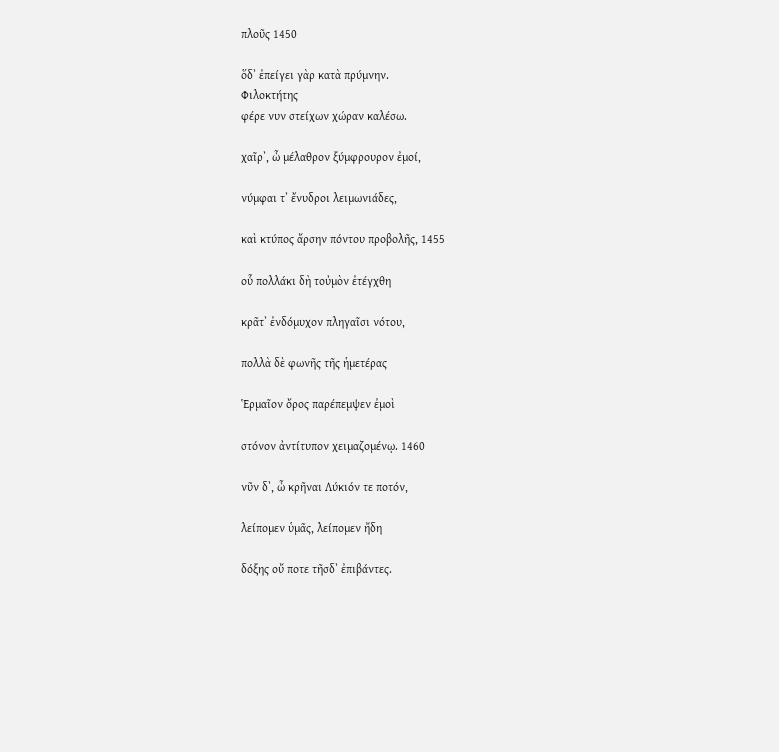πλοῦς 1450

ὅδʼ ἐπείγει γὰρ κατὰ πρύμνην.
Φιλοκτήτης
φέρε νυν στείχων χώραν καλέσω.

χαῖρʼ, ὦ μέλαθρον ξύμφρουρον ἐμοί,

νύμφαι τʼ ἔνυδροι λειμωνιάδες,

καὶ κτύπος ἄρσην πόντου προβολῆς, 1455

οὗ πολλάκι δὴ τοὐμὸν ἐτέγχθη

κρᾶτʼ ἐνδόμυχον πληγαῖσι νότου,

πολλὰ δὲ φωνῆς τῆς ἡμετέρας

Ἑρμαῖον ὄρος παρέπεμψεν ἐμοὶ

στόνον ἀντίτυπον χειμαζομένῳ. 1460

νῦν δʼ, ὦ κρῆναι Λύκιόν τε ποτόν,

λείπομεν ὑμᾶς, λείπομεν ἤδη

δόξης οὔ ποτε τῆσδʼ ἐπιβάντες.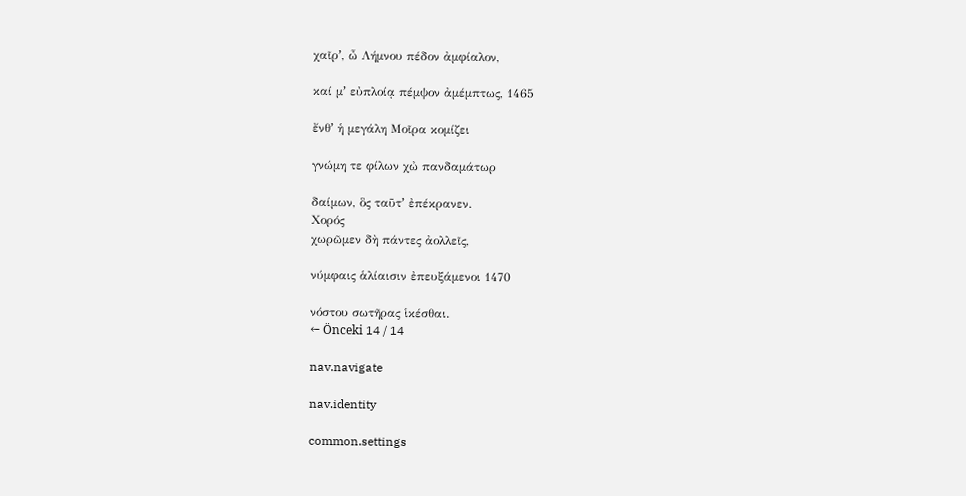χαῖρʼ, ὦ Λήμνου πέδον ἀμφίαλον,

καί μʼ εὐπλοίᾳ πέμψον ἀμέμπτως, 1465

ἔνθʼ ἡ μεγάλη Μοῖρα κομίζει

γνώμη τε φίλων χὠ πανδαμάτωρ

δαίμων, ὃς ταῦτʼ ἐπέκρανεν.
Χορός
χωρῶμεν δὴ πάντες ἀολλεῖς,

νύμφαις ἁλίαισιν ἐπευξάμενοι 1470

νόστου σωτῆρας ἱκέσθαι.
← Önceki 14 / 14

nav.navigate

nav.identity

common.settings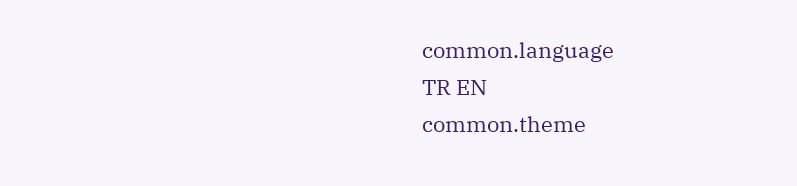common.language
TR EN
common.theme